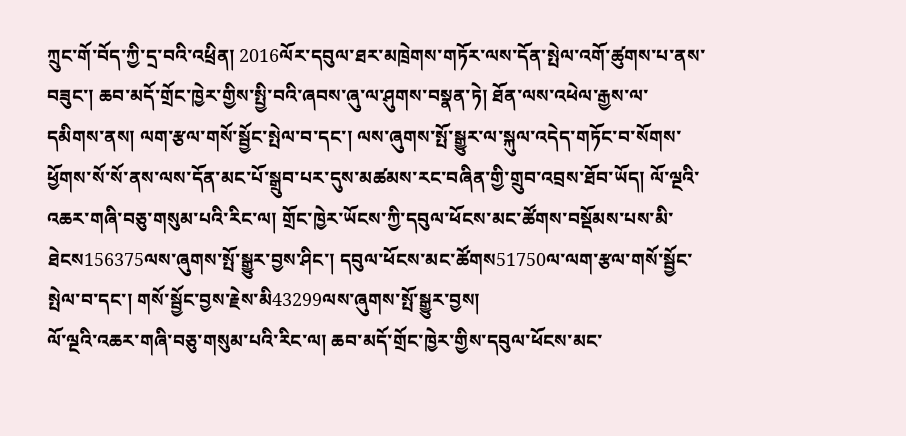ཀྲུང་གོ་བོད་ཀྱི་དྲ་བའི་འཕྲིན། 2016ལོར་དབུལ་ཐར་མཁྲེགས་གཏོར་ལས་དོན་སྤེལ་འགོ་ཚུགས་པ་ནས་བཟུང་། ཆབ་མདོ་གྲོང་ཁྱེར་གྱིས་སྤྱི་བའི་ཞབས་ཞུ་ལ་ཤུགས་བསྣན་ཏེ། ཐོན་ལས་འཕེལ་རྒྱས་ལ་དམིགས་ནས། ལག་རྩལ་གསོ་སྦྱོང་སྤེལ་བ་དང་། ལས་ཞུགས་སྤོ་སྒྱུར་ལ་སྐུལ་འདེད་གཏོང་བ་སོགས་ཕྱོགས་སོ་སོ་ནས་ལས་དོན་མང་པོ་སྒྲུབ་པར་དུས་མཚམས་རང་བཞིན་གྱི་གྲུབ་འབྲས་ཐོབ་ཡོད། ལོ་ལྔའི་འཆར་གཞི་བཅུ་གསུམ་པའི་རིང་ལ། གྲོང་ཁྱེར་ཡོངས་ཀྱི་དབུལ་ཕོངས་མང་ཚོགས་བསྡོམས་པས་མི་ཐེངས156375ལས་ཞུགས་སྤོ་སྒྱུར་བྱས་ཤིང་། དབུལ་ཕོངས་མང་ཚོགས51750ལ་ལག་རྩལ་གསོ་སྦྱོང་སྤེལ་བ་དང་། གསོ་སྦྱོང་བྱས་རྗེས་མི43299ལས་ཞུགས་སྤོ་སྒྱུར་བྱས།
ལོ་ལྔའི་འཆར་གཞི་བཅུ་གསུམ་པའི་རིང་ལ། ཆབ་མདོ་གྲོང་ཁྱེར་གྱིས་དབུལ་ཕོངས་མང་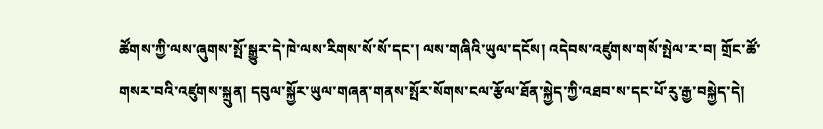ཚོགས་ཀྱི་ལས་ཞུགས་སྤོ་སྒྱུར་དེ་ཁེ་ལས་རིགས་སོ་སོ་དང་། ལས་གཞིའི་ཡུལ་དངོས། འདེབས་འཛུགས་གསོ་སྤེལ་ར་བ། གྲོང་ཚོ་གསར་བའི་འཛུགས་སྐྲུན། དབུལ་སྐྱོར་ཡུལ་གཞན་གནས་སྤོར་སོགས་ངལ་རྩོལ་ཐོན་སྐྱེད་ཀྱི་འཐབ་ས་དང་པོ་རུ་རྒྱ་བསྐྱེད་དེ།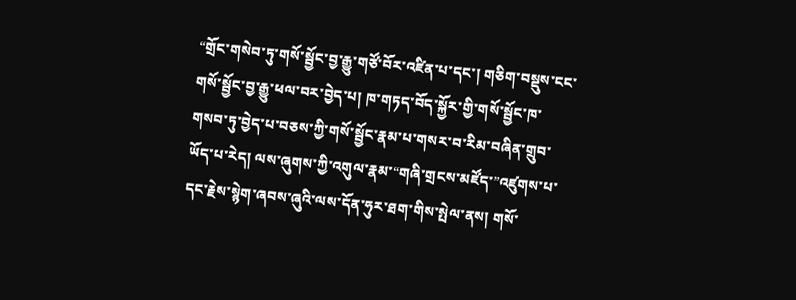“གྲོང་གསེབ་ཏུ་གསོ་སྦྱོང་བྱ་རྒྱུ་གཙོ་བོར་འཛིན་པ་དང་། གཅིག་བསྡུས་ངང་གསོ་སྦྱོང་བྱ་རྒྱུ་ཕལ་བར་བྱེད་པ། ཁ་གཏད་བོད་སྐྱོར་གྱི་གསོ་སྦྱོང་ཁ་གསབ་ཏུ་བྱེད་པ་བཅས་ཀྱི་གསོ་སྦྱོང་རྣམ་པ་གསར་བ་རིམ་བཞིན་གྲུབ་ཡོད་པ་རེད། ལས་ཞུགས་ཀྱི་འགུལ་རྣམ་“གཞི་གྲངས་མཛོད་”འཛུགས་པ་དང་རྗེས་སྙེག་ཞབས་ཞུའི་ལས་དོན་ཧུར་ཐག་གིས་སྤེལ་ནས། གསོ་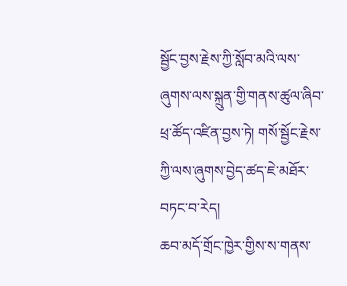སྦྱོང་བྱས་རྗེས་ཀྱི་སློབ་མའི་ལས་ཞུགས་ལས་སྐྲུན་གྱི་གནས་ཚུལ་ཞིབ་ཕྲ་ཚོད་འཛིན་བྱས་ཏེ། གསོ་སྦྱོང་རྗེས་ཀྱི་ལས་ཞུགས་བྱེད་ཚད་ཇེ་མཐོར་བཏང་བ་རེད།
ཆབ་མདོ་གྲོང་ཁྱེར་གྱིས་ས་གནས་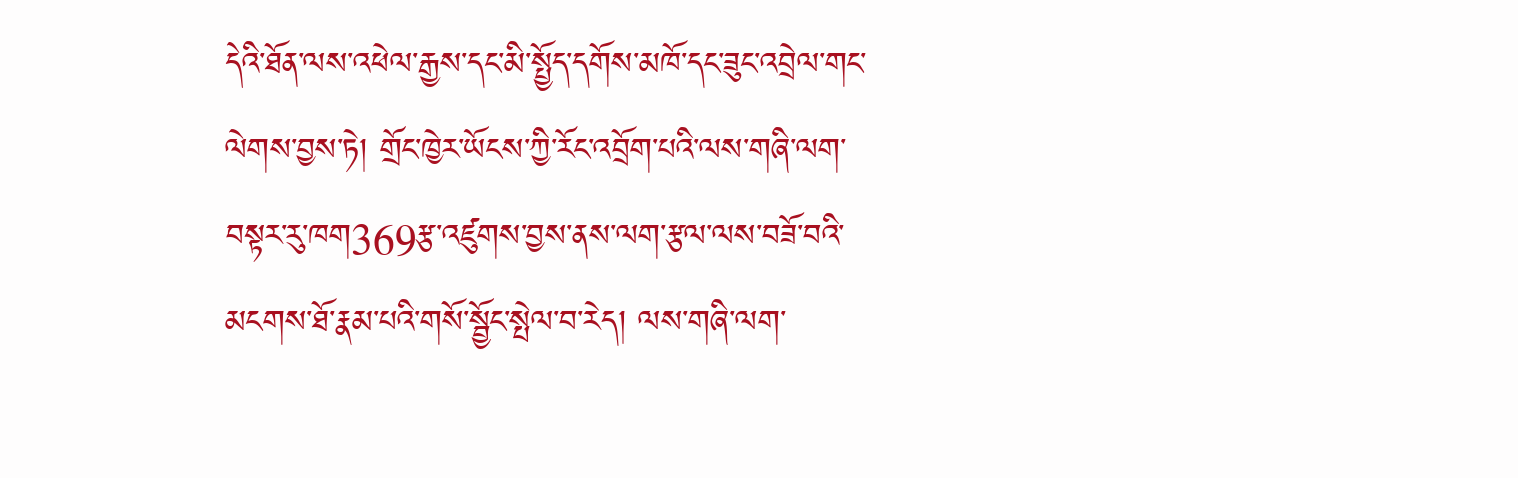དེའི་ཐོན་ལས་འཕེལ་རྒྱས་དང་མི་སྤྱོད་དགོས་མཁོ་དང་ཟུང་འབྲེལ་གང་ལེགས་བྱས་ཏེ། གྲོང་ཁྱེར་ཡོངས་ཀྱི་རོང་འབྲོག་པའི་ལས་གཞི་ལག་བསྟར་རུ་ཁག369རྩ་འཛུགས་བྱས་ནས་ལག་རྩལ་ལས་བཟོ་བའི་མངགས་ཐོ་རྣམ་པའི་གསོ་སྦྱོང་སྤེལ་བ་རེད། ལས་གཞི་ལག་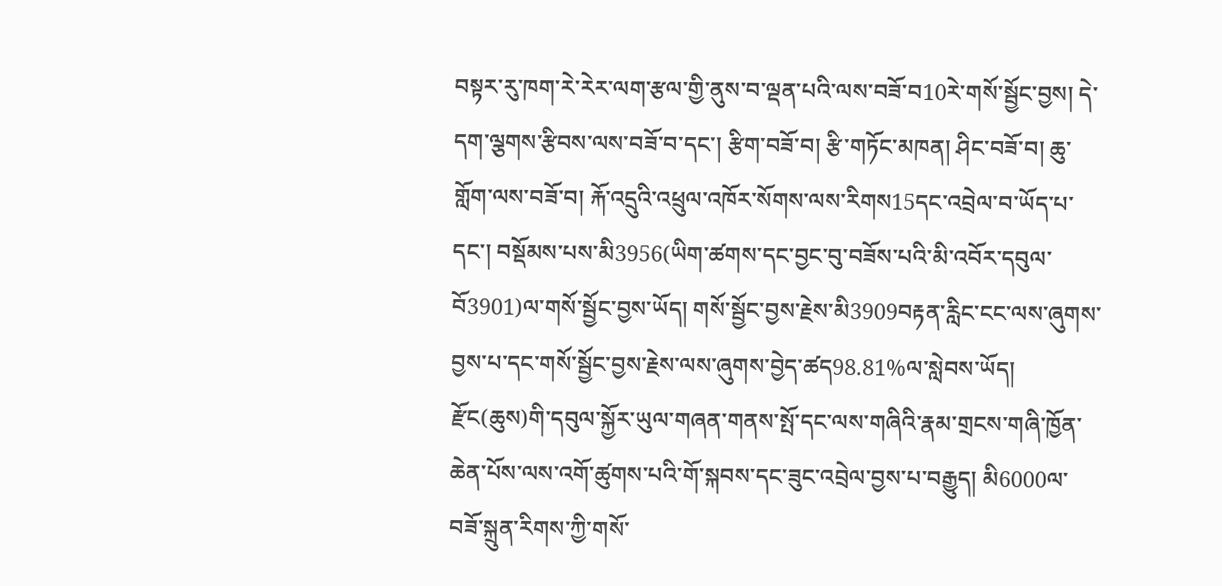བསྟར་རུ་ཁག་རེ་རེར་ལག་རྩལ་གྱི་ནུས་བ་ལྡན་པའི་ལས་བཟོ་བ10རེ་གསོ་སྦྱོང་བྱས། དེ་དག་ལྕགས་རྩིབས་ལས་བཟོ་བ་དང་། རྩིག་བཟོ་བ། རྩི་གཏོང་མཁན། ཤིང་བཟོ་བ། ཆུ་གློག་ལས་བཟོ་བ། རྐོ་འདྲུའི་འཕྲུལ་འཁོར་སོགས་ལས་རིགས15དང་འབྲེལ་བ་ཡོད་པ་དང་། བསྡོམས་པས་མི3956(ཡིག་ཚགས་དང་བྱང་བུ་བཟོས་པའི་མི་འབོར་དབུལ་བོ3901)ལ་གསོ་སྦྱོང་བྱས་ཡོད། གསོ་སྦྱོང་བྱས་རྗེས་མི3909བརྟན་རླིང་ངང་ལས་ཞུགས་བྱས་པ་དང་གསོ་སྦྱོང་བྱས་རྗེས་ལས་ཞུགས་བྱེད་ཚད98.81%ལ་སླེབས་ཡོད། རྫོང(ཆུས)གི་དབུལ་སྐྱོར་ཡུལ་གཞན་གནས་སྤོ་དང་ལས་གཞིའི་རྣམ་གྲངས་གཞི་ཁྱོན་ཆེན་པོས་ལས་འགོ་ཚུགས་པའི་གོ་སྐབས་དང་ཟུང་འབྲེལ་བྱས་པ་བརྒྱུད། མི6000ལ་བཟོ་སྐྲུན་རིགས་ཀྱི་གསོ་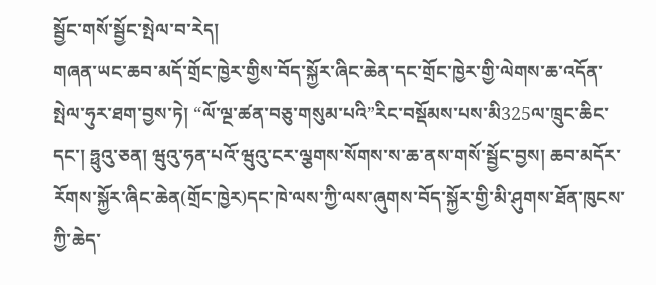སྦྱོང་གསོ་སྦྱོང་སྤེལ་བ་རེད།
གཞན་ཡང་ཆབ་མདོ་གྲོང་ཁྱེར་གྱིས་བོད་སྐྱོར་ཞིང་ཆེན་དང་གྲོང་ཁྱེར་གྱི་ལེགས་ཆ་འདོན་སྤེལ་ཧུར་ཐག་བྱས་ཏེ། “ལོ་ལྔ་ཚན་བཅུ་གསུམ་པའི”རིང་བསྡོམས་པས་མི325ལ་ཁྲུང་ཆིང་དང་། ཧྥུའུ་ཅན། ཝུའུ་ཧན་པའོ་ཝུའུ་ངར་ལྕགས་སོགས་ས་ཆ་ནས་གསོ་སྦྱོང་བྱས། ཆབ་མདོར་རོགས་སྐྱོར་ཞིང་ཆེན(གྲོང་ཁྱེར)དང་ཁེ་ལས་ཀྱི་ལས་ཞུགས་བོད་སྐྱོར་གྱི་མི་ཤུགས་ཐོན་ཁུངས་ཀྱི་ཆེད་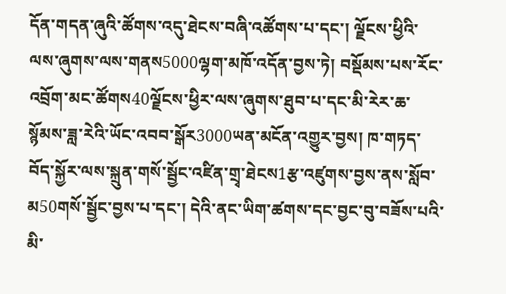དོན་གདན་ཞུའི་ཚོགས་འདུ་ཐེངས་བཞི་འཚོགས་པ་དང་། ལྗོངས་ཕྱིའི་ལས་ཞུགས་ལས་གནས5000ལྷག་མཁོ་འདོན་བྱས་ཏེ། བསྡོམས་པས་རོང་འབྲོག་མང་ཚོགས40ལྗོངས་ཕྱིར་ལས་ཞུགས་ཐུབ་པ་དང་མི་རེར་ཆ་སྙོམས་ཟླ་རེའི་ཡོང་འབབ་སྒོར3000ཡན་མངོན་འགྱུར་བྱས། ཁ་གཏད་བོད་སྐྱོར་ལས་སྐྲུན་གསོ་སྦྱོང་འཛིན་གྲྭ་ཐེངས1རྩ་འཛུགས་བྱས་ནས་སློབ་མ50གསོ་སྦྱོང་བྱས་པ་དང་། དེའི་ནང་ཡིག་ཚགས་དང་བྱང་བུ་བཟོས་པའི་མི་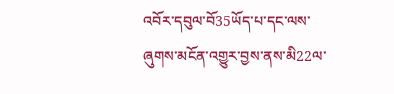འབོར་དབུལ་བོ35ཡོད་པ་དང་ལས་ཞུགས་མངོན་འགྱུར་བྱས་ནས་མི22ལ་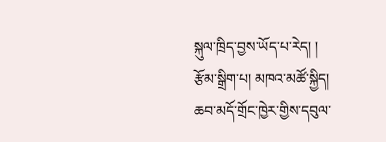སྐུལ་ཁྲིད་བྱས་ཡོད་པ་རེད། །
རྩོམ་སྒྲིག་པ། མཁའ་མཚོ་སྐྱིད།
ཆབ་མདོ་གྲོང་ཁྱེར་གྱིས་དབུལ་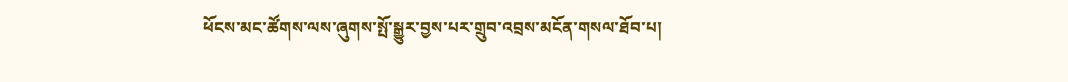ཕོངས་མང་ཚོགས་ལས་ཞུགས་སྤོ་སྒྱུར་བྱས་པར་གྲུབ་འབྲས་མངོན་གསལ་ཐོབ་པ།